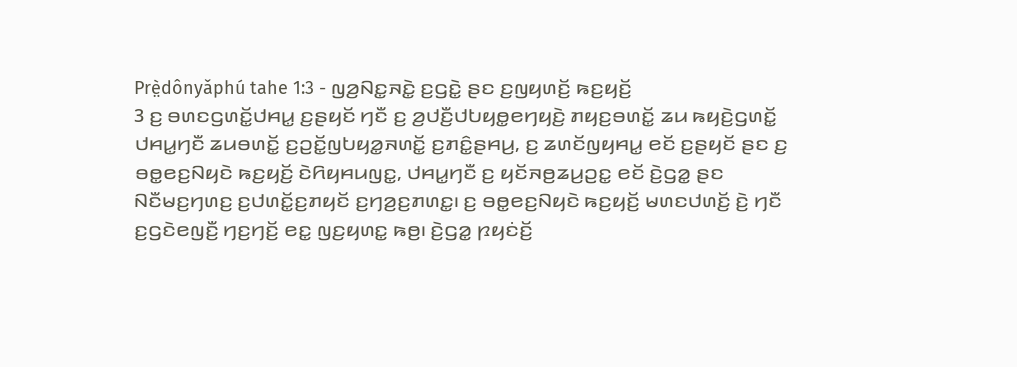Prè̤dônyǎphú tahe 1:3 - ꤜꤤ꤬ꤡꤢ꤭ꤏꤢꤧ꤭ ꤢ꤬ꤞꤢꤧ꤭ ꤔꤢ ꤢ꤬ꤜꤟꤛꤢꤩ꤬ ꤒꤢ꤬ꤟꤢꤩ꤬
3 ꤢ꤬ ꤋꤛꤢꤞꤛꤢꤩ꤭ꤓꤌꤣ꤭ ꤢ꤬ꤔꤟꤢꤩ ꤚꤢꤪ ꤢ꤬ ꤤ꤬ꤓꤢꤪ꤬ꤓꤝꤟꤥ꤭ꤕꤚꤟꤢꤧ꤬ ꤊꤟꤢ꤬ꤋꤛꤢꤩ꤭ ꤘꤣ ꤒꤟꤢꤧ꤬ꤞꤛꤢꤩ꤭ ꤓꤌꤣ꤭ꤚꤢꤪ ꤘꤣꤋꤛꤢꤩ꤭ ꤢ꤬ꤑꤢꤩ꤭ꤜꤝꤟꤤ꤭ꤏꤛꤢꤩ꤭ ꤢ꤬ꤊꤢꤨ꤭ꤔꤌꤣ꤬, ꤢ꤬ ꤘꤛꤢꤩꤜꤟꤌꤣ꤭ ꤕꤢꤩ ꤢ꤬ꤔꤟꤢꤩ ꤔꤢ ꤢ꤬ ꤋꤥ꤭ꤕꤢ꤬ꤡꤟꤢꤧ ꤒꤢ꤬ꤟꤢꤩ꤬ ꤢꤧꤖꤟꤌꤣꤜꤢ꤭, ꤓꤌꤣ꤭ꤚꤢꤪ ꤢ꤬ ꤟꤢꤩꤏꤥ꤬ꤘꤣ꤬ꤑꤢ꤭ ꤕꤢꤩ ꤢꤧ꤬ꤞꤤ꤭ ꤔꤢ ꤡꤢꤪꤗꤢ꤬ꤚꤛꤢ꤬ ꤢ꤬ꤓꤛꤢꤩ꤭ꤢ꤬ꤊꤟꤢꤩ ꤢ꤬ꤚꤤ꤬ꤢ꤬ꤊꤛꤢ꤭꤯ ꤢ꤬ ꤋꤥ꤭ꤕꤢ꤬ꤡꤟꤢꤧ ꤒꤢ꤬ꤟꤢꤩ꤬ ꤗꤛꤢꤓꤛꤢꤩ꤬ ꤢꤧ꤬ ꤚꤢꤪ ꤢ꤬ꤞꤢꤧꤕꤜꤢꤪ꤬ ꤚꤢ꤬ꤚꤢꤩ꤬ ꤕꤢ꤭ ꤜꤢ꤬ꤟꤛꤢ꤭ ꤒꤥ꤬꤯ ꤢꤧ꤬ꤞꤤ꤭ ꤐꤟꤢꤦꤢꤩ꤬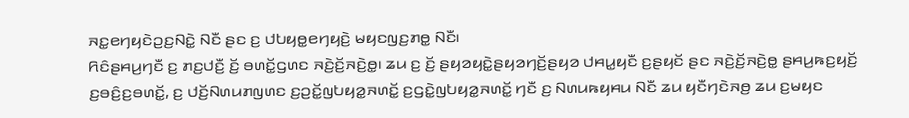ꤏꤢ꤭ꤕꤚꤟꤢꤧꤑꤢ꤬ꤡꤢꤧ꤭ ꤡꤢꤪ ꤔꤢ ꤢ꤬ ꤓꤝꤟꤥ꤭ꤕꤚꤟꤢꤧ꤬ ꤗꤟꤢꤜꤢ꤬ꤊꤥ꤭ ꤡꤢꤪ꤯
ꤖꤢꤨꤔꤌꤣ꤬ꤚꤢꤪ ꤢ꤬ ꤊꤢ꤬ꤓꤢꤪ꤬ ꤢꤩ꤬ ꤋꤛꤢꤩ꤭ꤞꤛꤢ ꤏꤢꤧ꤬ꤢꤩ꤬ꤏꤢꤧ꤬ꤥ꤭꤯ ꤘꤣ ꤢ꤬ ꤢꤩ꤬ ꤔꤟꤤꤟꤢꤧ꤭ꤔꤟꤤꤚꤢꤩ꤬ꤔꤟꤤ ꤓꤌꤣ꤭ꤟꤢꤪ ꤢ꤬ꤔꤟꤢꤩ ꤔꤢ ꤏꤢꤧ꤬ꤢꤩ꤬ꤏꤢꤧ꤬ꤥ꤭ ꤔꤌꤣ꤬ꤒꤢ꤬ꤟꤢꤩ꤬ ꤢ꤬ꤋꤢꤨ꤬ꤢ꤬ꤋꤛꤢꤩ꤭, ꤢ꤬ ꤓꤢꤩ꤬ꤡꤛꤣꤊꤜꤛꤢ ꤢ꤬ꤑꤢꤩ꤭ꤜꤝꤟꤤ꤭ꤏꤛꤢꤩ꤭ ꤢ꤬ꤞꤢꤧ꤭ꤜꤝꤟꤤ꤭ꤏꤛꤢꤩ꤭ ꤚꤢꤪ ꤢ꤬ ꤡꤛꤣꤒꤟꤌꤣ ꤡꤢꤪ ꤘꤣ ꤟꤢꤪꤚꤢꤧꤏꤥ꤬ ꤘꤣ ꤢ꤬ꤗꤟꤢ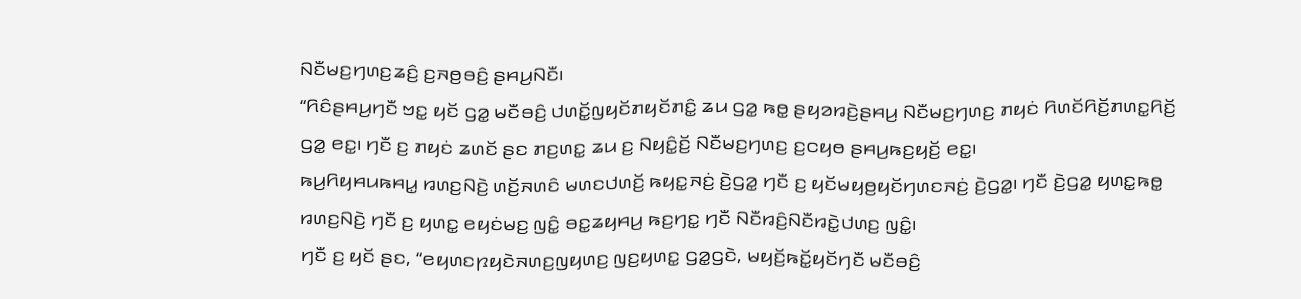ꤡꤢꤪꤗꤢ꤬ꤚꤛꤢ꤬ꤘꤢꤨ꤬ ꤢ꤬ꤏꤥ꤬ꤋꤢꤨ꤬ ꤔꤌꤣ꤬ꤡꤢꤪ꤯
“ꤖꤢꤨꤔꤌꤣ꤬ꤚꤢꤪ ꤠꤢ꤭ ꤟꤢꤩ ꤞꤤ꤭ ꤗꤢꤪꤋꤢꤨ꤬ ꤓꤛꤢꤩ꤭ꤜꤟꤢꤩꤊꤟꤢꤩꤊꤢꤨ꤭ ꤘꤣ ꤞꤤ꤭ ꤒꤥ꤭ ꤔꤟꤤꤙꤢꤧ꤬ꤔꤌꤣ꤬ ꤡꤢꤪꤗꤢ꤬ꤚꤛꤢ꤬ ꤊꤟꤢꤦ ꤖꤛꤢꤩꤖꤢꤩ꤬ꤊꤛꤢ꤭ꤖꤢꤩ꤬ ꤞꤤ꤭ ꤕꤢ꤭꤯ ꤚꤢꤪ ꤢ꤬ ꤊꤟꤢꤦ ꤘꤛꤢꤩ ꤔꤢ ꤊꤢ꤬ꤛꤢ꤭ ꤘꤣ ꤢ꤬ ꤡꤟꤢꤨ꤭ꤢꤩ꤬ ꤡꤢꤪꤗꤢ꤬ꤚꤛꤢ꤬ ꤢ꤬ꤍꤟꤥ ꤔꤌꤣ꤬ꤒꤢ꤬ꤟꤢꤩ꤬ ꤕꤢ꤭꤯
ꤒꤣ꤬ꤖꤟꤌꤣꤒꤌꤣ꤭ ꤙꤛꤢ꤬ꤡꤢꤧ꤬ ꤛꤢꤩ꤬ꤏꤛꤢꤨ ꤗꤛꤢꤓꤛꤢꤩ꤬ ꤒꤟꤢ꤭ꤏꤢꤦ꤬ ꤢꤧ꤬ꤞꤤ꤭ ꤚꤢꤪ ꤢ꤬ ꤟꤢꤩꤗꤟꤥ꤬ꤟꤢꤩꤚꤛꤢꤏꤢꤦ꤬ ꤢꤧ꤬ꤞꤤ꤭꤯ ꤚꤢꤪ ꤢꤧ꤬ꤞꤤ꤭ ꤟꤛꤢ꤭ꤒꤥ꤭ ꤙꤛꤢ꤬ꤡꤢꤧ꤬ ꤚꤢꤪ ꤢ꤬ ꤟꤛꤢ꤭ ꤕꤟꤢꤦꤗꤢ꤬ ꤜꤢꤨ꤭ ꤋꤢ꤭ꤘꤟꤌꤣ꤬ ꤒꤢ꤬ꤚꤢ꤭ ꤚꤢꤪ ꤡꤢꤪꤙꤢꤨ꤬ꤡꤢꤪꤙꤢꤧ꤭ꤓꤛꤢ꤬ ꤜꤢꤨ꤭꤯
ꤚꤢꤪ ꤢ꤬ ꤟꤢꤩ ꤔꤢ, “ꤕꤟꤛꤢꤐꤟꤢꤧꤏꤛꤢ꤬ꤜꤟꤛꤢ꤬ ꤜꤢ꤬ꤟꤛꤢ꤭ ꤞꤤ꤭ꤞꤢꤧ, ꤗꤟꤢꤩ꤬ꤒꤢꤩ꤭ꤟꤢꤩꤚꤢꤪ ꤗꤢꤪꤋꤢꤨ꤬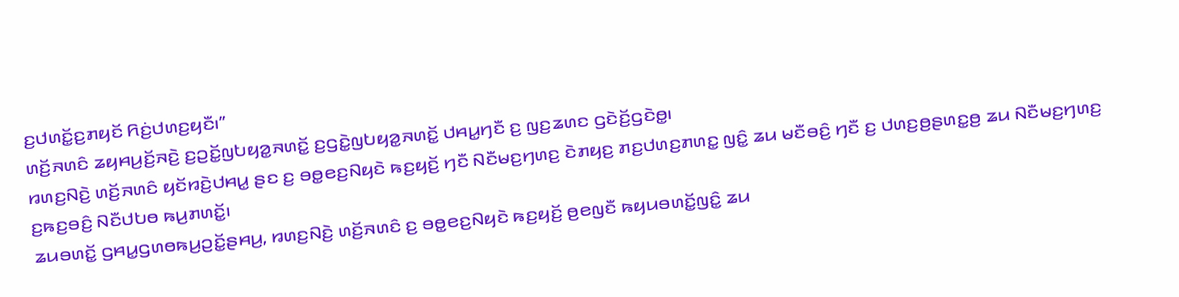ꤢ꤬ꤓꤛꤢꤩ꤭ꤢ꤬ꤊꤟꤢꤩ ꤖꤢꤦ꤬ꤓꤛꤢ꤬ꤟꤢꤪ꤯”
ꤛꤢꤩ꤬ꤏꤛꤢꤨ ꤘꤟꤌꤣ꤬ꤢꤩ꤬ꤏꤢꤧ꤬ ꤢ꤬ꤑꤢꤩ꤭ꤜꤝꤟꤤ꤭ꤏꤛꤢꤩ꤭ ꤢ꤬ꤞꤢꤧ꤭ꤜꤝꤟꤤ꤭ꤏꤛꤢꤩ꤭ ꤓꤌꤣ꤭ꤚꤢꤪ ꤢ꤬ ꤜꤢ꤬ꤘꤛꤢ ꤞꤢꤧꤢꤩ꤬ꤞꤢꤧꤥ꤭꤯
ꤙꤛꤢ꤬ꤡꤢꤧ꤬ ꤛꤢꤩ꤬ꤏꤛꤢꤨ ꤟꤢꤩꤙꤢꤧ꤬ꤓꤌꤣ꤭ ꤔꤢ ꤢ꤬ ꤋꤥ꤭ꤕꤢ꤬ꤡꤟꤢꤧ ꤒꤢ꤬ꤟꤢꤩ꤬ ꤚꤢꤪ ꤡꤢꤪꤗꤢ꤬ꤚꤛꤢ꤬ ꤢꤧꤊꤟꤢ꤬ ꤊꤢ꤬ꤓꤛꤢ꤬ꤊꤛꤢ꤭ ꤜꤢꤨ꤭ ꤘꤣ ꤗꤢꤪꤋꤢꤨ꤬ ꤚꤢꤪ ꤢ꤬ ꤓꤛꤢ꤬ꤥ꤬ꤔꤛꤢ꤭ꤥ꤬ ꤘꤣ ꤡꤢꤪꤗꤢ꤬ꤚꤛꤢ꤬ ꤢ꤬ꤒꤢ꤬ꤋꤢꤨ꤬ ꤡꤢꤪꤓꤝꤥ ꤒꤣ꤬ꤊꤛꤢꤩ꤭꤯
ꤘꤣꤋꤛꤢꤩ꤭ ꤞꤌꤣ꤭ꤞꤛꤥꤒꤣ꤬ꤑꤢꤩ꤭ꤔꤌꤣ꤬, ꤙꤛꤢ꤬ꤡꤢꤧ꤬ ꤛꤢꤩ꤬ꤏꤛꤢꤨ ꤢ꤬ ꤋꤥ꤭ꤕꤢ꤬ꤡꤟꤢꤧ ꤒꤢ꤬ꤟꤢꤩ꤬ ꤥ꤬ꤕꤜꤢꤪ ꤒꤟꤣꤋꤛꤢꤩ꤭ꤜꤢꤨ꤭ ꤘꤣ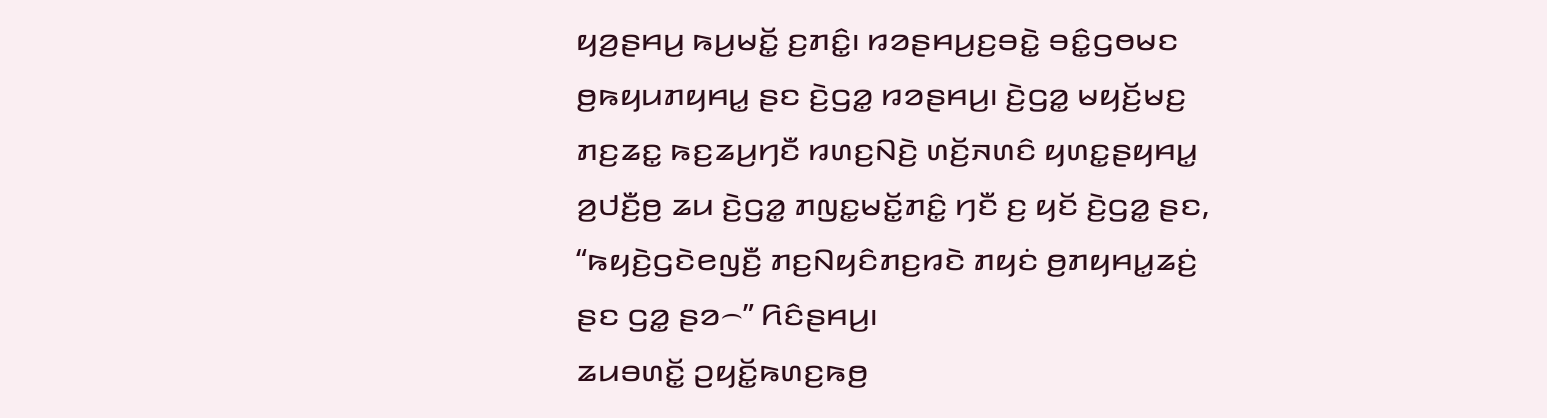ꤟꤤ꤬ꤔꤌꤣ꤬ ꤒꤣ꤬ꤗꤢꤩ꤭ ꤢ꤬ꤊꤢꤨ꤭꤯ ꤙꤤꤔꤌꤣ꤬ꤢ꤬ꤋꤢꤧ꤭ ꤋꤢꤨ꤭ꤞꤥꤗꤢ ꤥ꤬ꤒꤟꤣꤊꤟꤌꤣ꤭ ꤔꤢ ꤢꤧ꤬ꤞꤤ꤭ ꤙꤤꤔꤌꤣ꤬꤯ ꤢꤧ꤬ꤞꤤ꤭ ꤗꤟꤢꤩ꤬ꤗꤢ꤬ ꤊꤢ꤬ꤘꤢ꤭ ꤒꤢ꤬ꤘꤣ꤬ꤚꤢꤪ ꤙꤛꤢ꤬ꤡꤢꤧ꤬ ꤛꤢꤩ꤬ꤏꤛꤢꤨ ꤟꤛꤢ꤭ꤔꤟꤌꤣ꤭ ꤤ꤬ꤓꤢꤪ꤬ꤥ꤬ ꤘꤣ ꤢꤧ꤬ꤞꤤ꤭ ꤊꤜꤢ꤭ꤗꤢꤩ꤭ꤊꤢꤨ꤭ ꤚꤢꤪ ꤢ꤬ ꤟꤢꤩ ꤢꤧ꤬ꤞꤤ꤭ ꤔꤢ, “ꤒꤟꤢꤧ꤬ꤞꤢꤧꤕꤜꤢꤪ꤬ ꤊꤢ꤬ꤡꤟꤢꤨꤊꤢ꤬ꤙꤢꤧ ꤊꤟꤢꤦ ꤥ꤬ꤊꤟꤌꤣ꤭ꤘꤢꤦ꤬ ꤔꤢ ꤞꤤ꤭ ꤔꤤ꤮” ꤖꤢꤨꤔꤌꤣ꤬꤯
ꤘꤣꤋꤛꤢꤩ꤭ ꤑꤟꤢꤩ꤭ꤒꤛꤢ꤬ꤒꤥ꤬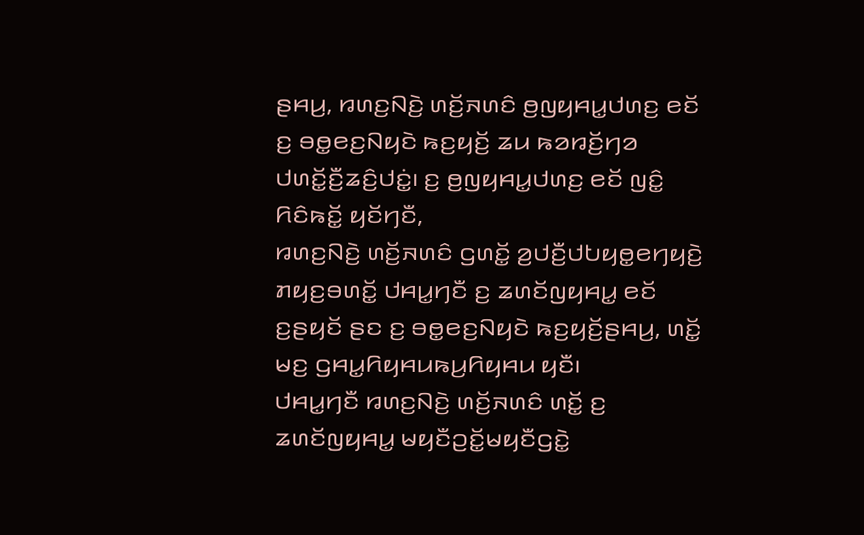ꤔꤌꤣ꤬, ꤙꤛꤢ꤬ꤡꤢꤧ꤬ ꤛꤢꤩ꤬ꤏꤛꤢꤨ ꤥ꤬ꤜꤟꤌꤣ꤭ꤓꤛꤢ꤬ ꤕꤢꤩ ꤢ꤬ ꤋꤥ꤭ꤕꤢ꤬ꤡꤟꤢꤧ ꤒꤢ꤬ꤟꤢꤩ꤬ ꤘꤣ ꤒꤤꤙꤢꤩ꤬ꤚꤤ ꤓꤛꤢꤩ꤭ꤢꤪ꤬ꤘꤢꤨ꤬ꤓꤢꤦ꤭꤯ ꤢ꤬ ꤥ꤬ꤜꤟꤌꤣ꤭ꤓꤛꤢ꤬ ꤕꤢꤩ ꤜꤢꤨ꤭ ꤖꤢꤨꤒꤢꤩ꤭ ꤟꤢꤩꤚꤢꤪ,
ꤙꤛꤢ꤬ꤡꤢꤧ꤬ ꤛꤢꤩ꤬ꤏꤛꤢꤨ ꤞꤛꤢꤩ꤭ ꤤ꤬ꤓꤢꤪ꤬ꤓꤝꤟꤥ꤭ꤕꤚꤟꤢꤧ꤬ ꤊꤟꤢ꤬ꤋꤛꤢꤩ꤭ ꤓꤌꤣ꤭ꤚꤢꤪ ꤢ꤬ ꤘꤛꤢꤩꤜꤟꤌꤣ꤭ ꤕꤢꤩ ꤢ꤬ꤔꤟꤢꤩ ꤔꤢ ꤢ꤬ ꤋꤥ꤭ꤕꤢ꤬ꤡꤟꤢꤧ ꤒꤢ꤬ꤟꤢꤩ꤬ꤔꤌꤣ꤬, ꤛꤢꤩ꤭ ꤗꤢ꤬ ꤞꤌꤣ꤭ꤖꤟꤌꤣꤒꤣ꤬ꤖꤟꤌꤣ ꤟꤢꤪ꤯
ꤓꤌꤣ꤭ꤚꤢꤪ ꤙꤛꤢ꤬ꤡꤢꤧ꤬ ꤛꤢꤩ꤬ꤏꤛꤢꤨ ꤛꤢꤩ꤭ ꤢ꤬ ꤘꤛꤢꤩꤜꤟꤌꤣ꤭ ꤗꤟꤢꤪꤑꤢꤩ꤭ꤗꤟꤢꤪꤞꤢꤧ꤭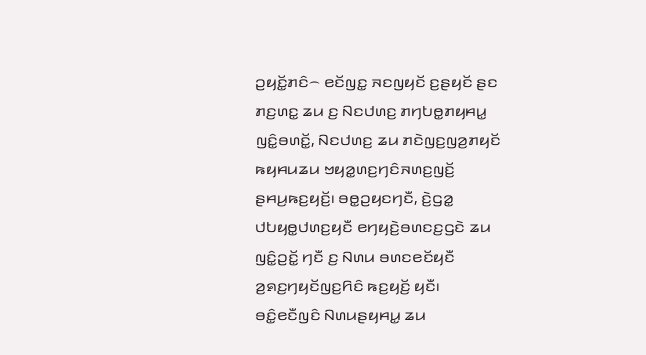ꤑꤟꤢꤩ꤭ꤊꤢꤨ꤮ ꤕꤢꤩꤜꤢ꤭ ꤏꤢꤜꤟꤢꤩ ꤢ꤬ꤔꤟꤢꤩ ꤔꤢ ꤊꤢ꤬ꤛꤢ꤭ ꤘꤣ ꤢ꤬ ꤡꤢꤓꤛꤢ꤬ ꤊꤚꤝꤥ꤭ꤊꤟꤌꤣ꤭ ꤜꤢꤨ꤭ꤋꤛꤢꤩ꤭, ꤡꤢꤓꤛꤢ꤬ ꤘꤣ ꤊꤢꤧꤜꤢ꤬ꤜꤤ꤬ꤊꤟꤢꤩ ꤒꤟꤌꤣꤘꤣ ꤠꤟꤤ꤭ꤛꤢ꤬ꤚꤢꤨꤏꤛꤢ꤬ꤜꤢꤩ꤬ ꤔꤌꤣ꤬ꤒꤢ꤬ꤟꤢꤩ꤬꤯ ꤋꤥ꤭ꤑꤟꤢꤚꤢꤪ, ꤢꤧ꤬ꤞꤤ꤭ ꤓꤝꤟꤥ꤭ꤓꤛꤢ꤬ꤟꤢꤪ ꤕꤚꤟꤢꤧ꤬ꤋꤛꤢꤢ꤬ꤞꤢꤧ ꤘꤣ ꤜꤢꤨ꤭ꤑꤢꤩ꤭ ꤚꤢꤪ ꤢ꤬ ꤡꤛꤣ ꤋꤛꤢꤕꤢꤩꤟꤢꤪ ꤤ꤬ꤎꤢ꤬ꤚꤟꤢꤩꤜꤢ꤬ꤖꤢꤨ ꤒꤢ꤬ꤟꤢꤩ꤬ ꤟꤢꤪ꤯
ꤋꤢꤨ꤭ꤕꤢꤪꤜꤢꤨ ꤡꤛꤣꤔꤟꤌꤣ꤭ ꤘꤣ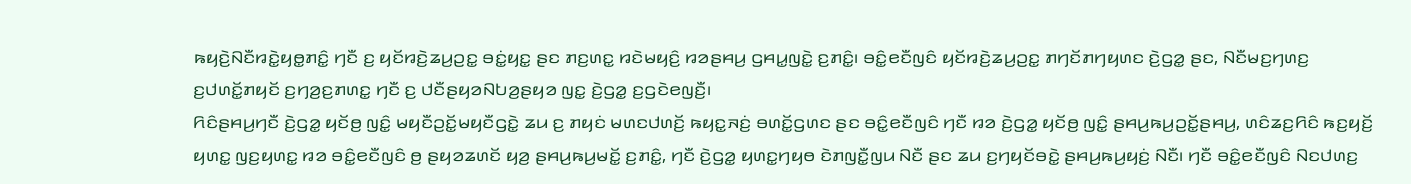ꤒꤟꤢꤧ꤬ꤡꤢꤪꤙꤢꤧ꤭ꤟꤥ꤭ꤊꤢꤨ꤭ ꤚꤢꤪ ꤢ꤬ ꤟꤢꤩꤙꤢꤧ꤬ꤘꤣ꤬ꤑꤢ꤭ ꤋꤢꤦ꤭ꤟꤢ꤭ ꤔꤢ ꤊꤢ꤬ꤛꤢ꤭ ꤙꤢꤧꤗꤟꤢꤨ꤬ ꤙꤤꤔꤌꤣ꤬ ꤞꤌꤣ꤭ꤜꤢꤧ꤭ ꤢ꤬ꤊꤢꤨ꤭꤯ ꤋꤢꤨ꤭ꤕꤢꤪꤜꤢꤨ ꤟꤢꤩꤙꤢꤧ꤬ꤘꤣ꤬ꤑꤢ꤭ ꤊꤚꤢꤩꤊꤚꤟꤛꤢ ꤢꤧ꤬ꤞꤤ꤭ ꤔꤢ, ꤡꤢꤪꤗꤢ꤬ꤚꤛꤢ꤬ ꤢ꤬ꤓꤛꤢꤩ꤭ꤊꤟꤢꤩ ꤢ꤬ꤚꤤ꤬ꤢ꤬ꤊꤛꤢ꤭ ꤚꤢꤪ ꤢ꤬ ꤓꤢꤪꤔꤟꤤꤡꤝꤤ꤬ꤔꤟꤤ ꤜꤢ꤭ ꤢꤧ꤬ꤞꤤ꤭ ꤢ꤬ꤞꤢꤧꤕꤜꤢꤪ꤬꤯
ꤖꤢꤨꤔꤌꤣ꤬ꤚꤢꤪ ꤢꤧ꤬ꤞꤤ꤭ ꤟꤢꤩꤥ꤬ ꤜꤢꤨ꤭ ꤗꤟꤢꤪꤑꤢꤩ꤭ꤗꤟꤢꤪꤞꤢꤧ꤭ ꤘꤣ ꤢ꤬ ꤊꤟꤢꤦ ꤗꤛꤢꤓꤛꤢꤩ꤬ ꤒꤟꤢ꤭ꤏꤢꤦ꤬ ꤋꤛꤢꤩ꤭ꤞꤛꤢ ꤔꤢ ꤋꤢꤨ꤭ꤕꤢꤪꤜꤢꤨ ꤚꤢꤪ ꤙꤤ ꤢꤧ꤬ꤞꤤ꤭ ꤟꤢꤩꤥ꤬ ꤜꤢꤨ꤭ ꤔꤌꤣ꤬ꤒꤣ꤬ꤑꤢꤩ꤭ꤔꤌꤣ꤬, ꤛꤢꤨꤘꤢ꤬ꤖꤢꤨ ꤒꤢ꤬ꤟꤢꤩ꤬ ꤟꤛꤢ꤭ ꤜꤢ꤬ꤟꤛꤢ꤭ ꤙꤤ ꤋꤢꤨ꤭ꤕꤢꤪꤜꤢꤨ ꤥ꤬ ꤔꤟꤤꤘꤛꤢꤩ ꤟꤤ꤬ ꤔꤌꤣ꤬ꤒꤣ꤬ꤗꤢꤩ꤭ ꤢ꤬ꤊꤢꤨ꤭, ꤚꤢꤪ ꤢꤧ꤬ꤞꤤ꤭ ꤟꤛꤢ꤭ꤚꤟꤥ ꤢꤧꤊꤜꤢꤪ꤭ꤜꤣ ꤡꤢꤪ ꤔꤢ ꤘꤣ ꤢ꤬ꤚꤟꤢꤩꤋꤢꤧ꤭ ꤔꤌꤣ꤬ꤒꤣ꤬ꤟꤢꤦ꤬ ꤡꤢꤪ꤯ ꤚꤢꤪ ꤋꤢꤨ꤭ꤕꤢꤪꤜꤢꤨ ꤡꤢꤓꤛꤢ꤬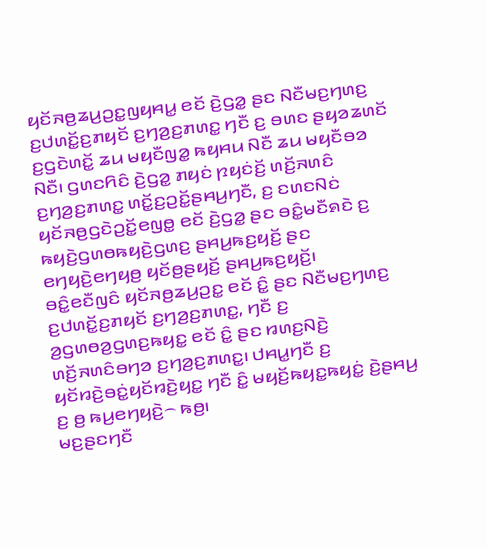ꤟꤢꤩꤏꤥ꤬ꤘꤣ꤬ꤑꤢ꤭ꤜꤟꤌꤣ꤭ ꤕꤢꤩ ꤢꤧ꤬ꤞꤤ꤭ ꤔꤢ ꤡꤢꤪꤗꤢ꤬ꤚꤛꤢ꤬ ꤢ꤬ꤓꤛꤢꤩ꤭ꤢ꤬ꤊꤟꤢꤩ ꤢ꤬ꤚꤤ꤬ꤢ꤬ꤊꤛꤢ꤭ ꤚꤢꤪ ꤢ꤬ ꤋꤛꤢ ꤔꤟꤤꤘꤛꤢꤩ ꤢ꤬ꤞꤢꤧꤛꤢꤩ꤭ ꤘꤣ ꤗꤟꤢꤪꤜꤤ꤭ ꤒꤟꤌꤣ ꤡꤢꤪ ꤘꤣ ꤗꤟꤢꤪꤋꤤ ꤡꤢꤪ꤯ ꤞꤛꤢꤖꤢꤨ ꤢꤧ꤬ꤞꤤ꤭ ꤊꤟꤢꤦ ꤐꤟꤢꤦꤢꤩ꤬ ꤛꤢꤩ꤬ꤏꤛꤢꤨ ꤢ꤬ꤚꤤ꤬ꤢ꤬ꤊꤛꤢ꤭ ꤛꤢꤩ꤭ꤢ꤬ꤑꤢꤩ꤭ꤔꤌꤣ꤬ꤚꤢꤪ, ꤢ꤬ ꤢꤛꤢꤡꤢꤦ ꤟꤢꤩꤏꤥ꤬ꤞꤢꤧꤑꤢꤩ꤭ꤕꤜꤥ꤭ ꤕꤢꤩ ꤢꤧ꤬ꤞꤤ꤭ ꤔꤢ ꤋꤢꤨ꤭ꤗꤢꤪꤎꤢꤧ ꤢ꤬ ꤒꤟꤢꤧ꤬ꤞꤛꤥꤒꤟꤢꤧ꤬ꤞꤛꤢ꤬ ꤔꤌꤣ꤬ꤒꤢ꤬ꤟꤢꤩ꤬ ꤔꤢ ꤕꤚꤟꤢꤧ꤬ꤕꤚꤟꤥ꤬ ꤟꤢꤩꤥ꤬ꤔꤟꤢꤩ꤬ ꤔꤌꤣ꤬ꤒꤢ꤬ꤟꤢꤩ꤬꤯
ꤋꤢꤨ꤭ꤕꤢꤪꤜꤢꤨ ꤟꤢꤩꤏꤥ꤬ꤘꤣ꤬ꤑꤢ꤭ ꤕꤢꤩ ꤢꤨ꤭ ꤔꤢ ꤡꤢꤪꤗꤢ꤬ꤚꤛꤢ꤬ ꤢ꤬ꤓꤛꤢꤩ꤭ꤢ꤬ꤊꤟꤢꤩ ꤢ꤬ꤚꤤ꤬ꤢ꤬ꤊꤛꤢ꤭, ꤚꤢꤪ ꤢ꤬ ꤤ꤬ꤞꤛꤥꤤ꤬ꤞꤛꤢ꤬ꤒꤟꤢ꤭ ꤕꤢꤩ ꤢꤨ꤭ ꤔꤢ ꤙꤛꤢ꤬ꤡꤢꤧ꤬ ꤛꤢꤩ꤬ꤏꤛꤢꤨꤋꤚꤤ ꤢ꤬ꤚꤤ꤬ꤢ꤬ꤊꤛꤢ꤭꤯ ꤓꤌꤣ꤭ꤚꤢꤪ ꤢ꤬ ꤟꤢꤩꤙꤢꤧ꤬ꤋꤢꤦ꤭ꤟꤢꤩꤙꤢꤧ꤬ꤟꤢ꤭ ꤚꤢꤪ ꤢꤨ꤭ ꤗꤟꤢꤩ꤬ꤒꤟꤢ꤭ꤒꤟꤢꤦ꤭ ꤢꤧ꤬ꤔꤌꤣ꤬ ꤢ꤬ ꤥ꤬ ꤒꤣ꤬ꤕꤚꤟꤢꤧ꤬꤮ ꤒꤥ꤬꤯
ꤗꤢ꤬ꤔꤢꤚꤢꤪ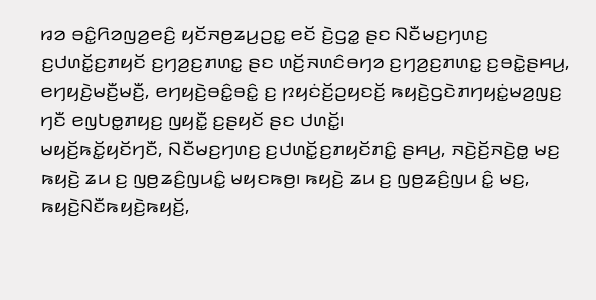ꤙꤤ ꤋꤢꤨ꤭ꤖꤤꤜꤤ꤬ꤕꤢꤨ꤬ ꤟꤢꤩꤏꤥ꤬ꤘꤣ꤬ꤑꤢ꤭ ꤕꤢꤩ ꤢꤧ꤬ꤞꤤ꤭ ꤔꤢ ꤡꤢꤪꤗꤢ꤬ꤚꤛꤢ꤬ ꤢ꤬ꤓꤛꤢꤩ꤭ꤢ꤬ꤊꤟꤢꤩ ꤢ꤬ꤚꤤ꤬ꤢ꤬ꤊꤛꤢ꤭ ꤔꤢ ꤛꤢꤩ꤬ꤏꤛꤢꤨꤋꤚꤤ ꤢ꤬ꤚꤤ꤬ꤢ꤬ꤊꤛꤢ꤭ ꤢ꤬ꤋꤢꤧ꤭ꤔꤌꤣ꤬, ꤕꤚꤟꤢꤧ꤬ꤗꤢꤪ꤬ꤗꤢꤪ꤬, ꤕꤚꤟꤢꤧ꤬ꤋꤢꤨ꤭ꤋꤢꤨ꤭ ꤢ꤬ ꤐꤟꤢꤦꤢꤩ꤬ꤑꤟꤢꤢꤩ꤬ ꤒꤟꤢꤧ꤬ꤞꤢꤧꤊꤚꤟꤢꤦ꤭ꤗꤤ꤬ꤜꤢ꤬ ꤚꤢꤪ ꤕꤜꤝꤥ꤭ꤊꤟꤢ꤬ ꤜꤟꤢꤪ꤭ ꤢ꤬ꤔꤟꤢꤩ ꤔꤢ ꤓꤛꤢꤩ꤭꤯
ꤗꤟꤢꤩ꤬ꤒꤢꤩ꤭ꤟꤢꤩꤚꤢꤪ, ꤡꤢꤪꤗꤢ꤬ꤚꤛꤢ꤬ ꤢ꤬ꤓꤛꤢꤩ꤭ꤢ꤬ꤊꤟꤢꤩꤊꤢꤨ꤭ ꤔꤌꤣ꤬, ꤏꤢꤧ꤬ꤢꤩ꤬ꤏꤢꤧ꤬ꤥ꤭ ꤗꤢ꤬ ꤒꤟꤢꤧ꤬ ꤘꤣ ꤢ꤬ ꤜꤥ꤬ꤘꤢꤨ꤬ꤜꤣꤢꤨ꤭ ꤗꤟꤢꤒꤥ꤬꤯ ꤒꤟꤢꤧ꤬ ꤘꤣ ꤢ꤬ ꤜꤥ꤬ꤘꤢꤨ꤬ꤜꤣ ꤢꤨ꤭ ꤗꤢ꤬, ꤒꤟꤢꤧ꤬ꤡꤢꤪꤒꤟꤢꤧ꤬ꤒꤟꤢꤩ꤬,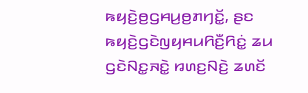ꤒꤟꤢꤧ꤬ꤥ꤬ꤞꤌꤣ꤬ꤥ꤬ꤊꤚꤢꤩ꤭, ꤔꤢ ꤒꤟꤢꤧ꤬ꤞꤢꤧꤜꤟꤌꤣꤖꤢꤪ꤬ꤖꤢꤦ꤭ ꤘꤣ ꤞꤢꤧꤡꤢ꤭ꤏꤢꤧ꤭ ꤙꤛꤢ꤬ꤡꤢꤧ꤬ ꤘꤛꤢꤩ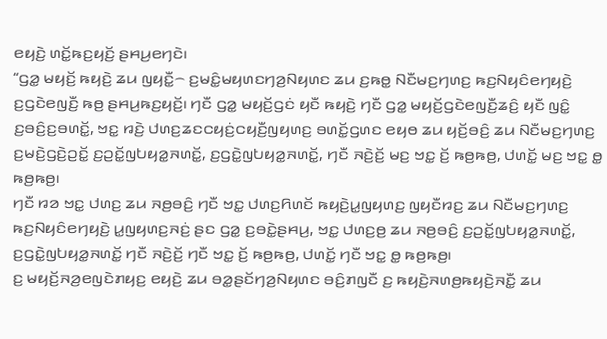ꤕꤟꤢꤧ꤬ ꤛꤢꤩ꤭ꤒꤢ꤬ꤟꤢꤩ꤬ ꤔꤌꤣ꤬ꤕꤚꤢꤧ꤯
“ꤞꤤ꤭ ꤗꤟꤢꤩ꤬ ꤒꤟꤢꤧ꤬ ꤘꤣ ꤜꤟꤢꤪ꤭꤮ ꤢ꤬ꤗꤢꤨ꤭ꤗꤟꤛꤢꤚꤤ꤬ꤡꤟꤛꤢ ꤘꤣ ꤢ꤬ꤒꤥ꤭ ꤡꤢꤪꤗꤢ꤬ꤚꤛꤢ꤬ ꤒꤢ꤬ꤡꤟꤢꤨꤕꤚꤟꤢꤧ꤬ ꤢ꤬ꤞꤢꤧꤕꤜꤢꤪ꤬ ꤒꤥ꤬ ꤔꤌꤣ꤬ꤒꤢ꤬ꤟꤢꤩ꤬꤯ ꤚꤢꤪ ꤞꤤ꤭ ꤗꤟꤢꤩ꤬ꤞꤢꤦ ꤟꤢꤪ ꤒꤟꤢꤧ꤬ ꤚꤢꤪ ꤞꤤ꤭ ꤗꤟꤢꤩ꤬ꤞꤢꤧꤕꤜꤢꤪ꤬ꤘꤢꤨ꤬ ꤟꤢꤪ ꤜꤢꤨ꤭ ꤢ꤬ꤋꤢꤨ꤬ꤢ꤬ꤋꤛꤢꤩ꤭, ꤠꤢ꤭ ꤙꤢꤧ꤬ ꤓꤛꤢ꤬ꤘꤢꤍꤟꤢꤦ꤬ꤍꤟꤢꤪ꤬ꤜꤟꤛꤢ꤬ ꤋꤛꤢꤩ꤭ꤞꤛꤢ ꤕꤟꤥ ꤘꤣ ꤟꤢꤩ꤬ꤋꤢꤨ꤬ ꤘꤣ ꤡꤢꤪꤗꤢ꤬ꤚꤛꤢ꤬ ꤢ꤬ꤗꤢꤧ꤬ꤞꤢꤧ꤬ꤑꤢꤩ꤭ ꤢ꤬ꤑꤢꤩ꤭ꤜꤝꤟꤤ꤭ꤏꤛꤢꤩ꤭, ꤢ꤬ꤞꤢꤧ꤭ꤜꤝꤟꤤ꤭ꤏꤛꤢꤩ꤭, ꤚꤢꤪ ꤏꤢꤧ꤬ꤢꤩ꤬ ꤗꤢ꤬ ꤠꤢ꤭ ꤢꤩ꤬ ꤒꤥ꤬ꤒꤥ꤬, ꤓꤛꤢꤩ꤭ ꤗꤢ꤬ ꤠꤢ꤭ ꤥ꤭ ꤒꤥ꤬ꤒꤥ꤬꤯
ꤚꤢꤪ ꤙꤤ ꤠꤢ꤭ ꤓꤛꤢ꤬ ꤘꤣ ꤏꤥ꤬ꤋꤢꤨ꤬ ꤚꤢꤪ ꤠꤢ꤭ ꤓꤛꤢ꤬ꤖꤛꤢꤩ ꤒꤟꤢꤧ꤬ꤣ꤭ꤜꤟꤛꤢ꤬ ꤜꤟꤢꤪꤙꤢ꤬ ꤘꤣ ꤡꤢꤪꤗꤢ꤬ꤚꤛꤢ꤬ ꤒꤢ꤬ꤡꤟꤢꤨꤕꤚꤟꤢꤧ꤬ ꤣ꤭ꤜꤟꤛꤢ꤬ꤏꤢꤦ꤬ ꤔꤢ ꤞꤤ꤭ ꤢ꤬ꤋꤢꤧ꤭ꤔꤌꤣ꤬, ꤠꤢ꤭ ꤓꤛꤢ꤬ꤥ꤬ ꤘꤣ ꤏꤥ꤬ꤋꤢꤨ꤬ ꤢ꤬ꤑꤢꤩ꤭ꤜꤝꤟꤤ꤭ꤏꤛꤢꤩ꤭, ꤢ꤬ꤞꤢꤧ꤭ꤜꤝꤟꤤ꤭ꤏꤛꤢꤩ꤭ ꤚꤢꤪ ꤏꤢꤧ꤬ꤢꤩ꤬ ꤚꤢꤪ ꤠꤢ꤭ ꤢꤩ꤬ ꤒꤥ꤬ꤒꤥ꤬, ꤓꤛꤢꤩ꤭ ꤚꤢꤪ ꤠꤢ꤭ ꤥ꤭ ꤒꤥ꤬ꤒꤥ꤬꤯
ꤢ꤬ ꤗꤟꤢꤩ꤬ꤏꤤ꤬ꤕꤜꤢꤧꤊꤟꤢ꤬ ꤕꤟꤢꤧ꤬ ꤘꤣ ꤋꤤ꤭ꤔꤢꤩꤚꤤ꤬ꤡꤟꤛꤢ ꤋꤢꤨ꤬ꤊꤜꤢꤪ ꤢ꤬ ꤒꤟꤢꤧ꤬ꤏꤛꤥ꤬ꤒꤟꤢꤧ꤬ꤏꤢꤪ꤭ ꤘꤣ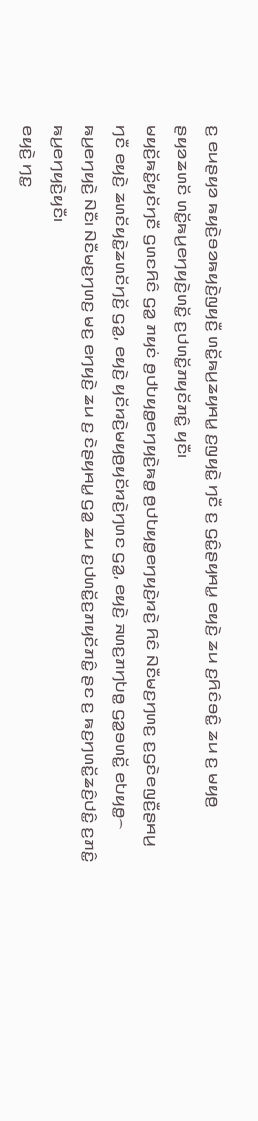ꤢ꤬ ꤕꤣꤔꤟꤤ ꤒꤟꤢꤧ꤬ꤋꤤꤒꤟꤢꤧ꤬ꤜꤟꤢꤪ꤬ ꤛꤢꤩ꤭ꤒꤣ꤬ꤘꤟꤌꤣ꤭ ꤢ꤬ꤜꤟꤢꤧ꤭ ꤚꤢꤪ ꤢ꤬ ꤞꤢꤨ꤭ꤔꤟꤌꤣ꤭ ꤕꤟꤢꤧ꤬ ꤘꤣ ꤢ꤬ꤖꤢꤨꤋꤢꤨ꤭ ꤘꤣ ꤢ꤬ ꤗꤟꤥ꤬ ꤔꤟꤤꤘꤛꤢꤩ ꤛꤢꤩ꤭ꤒꤣ꤬ꤕꤚꤟꤢꤧ꤬ꤛꤢꤩ꤭ ꤢ꤬ꤓꤛꤢꤩ꤭ꤊꤟꤢꤩꤊꤢꤨ꤭ ꤟꤢꤪ꤯
ꤗꤟꤢꤩ꤬ꤒꤢꤩ꤭ꤟꤢꤩꤚꤢꤪ ꤞꤛꤢꤖꤢꤨ ꤞꤤ꤭ ꤊꤟꤢꤦ ꤥ꤬ꤓꤝꤟꤥ꤭ꤕꤚꤟꤢꤧ꤬ꤒꤥ꤭ ꤥ꤬ꤓꤝꤟꤥ꤭ꤕꤚꤟꤢꤧ꤬ꤙꤢꤧ꤬ ꤖꤢꤨ ꤡꤢꤪꤗꤢ꤬ꤚꤛꤢ꤬ ꤢ꤬ꤞꤢꤧꤕꤜꤢꤪ꤬ꤔꤌꤣ꤬ ꤚꤢꤪ ꤕꤟꤢꤧ꤬ ꤘꤛꤢꤩꤟꤢꤧ꤭ꤘꤛꤢꤩꤚꤢꤩ꤬ ꤞꤤ꤭, ꤕꤟꤢꤧ꤬ ꤟꤢꤩꤙꤢꤧ꤬ꤗꤟꤥ꤬ꤟꤢꤩꤙꤢꤧ꤬ꤚꤛꤢ ꤞꤤ꤭, ꤕꤟꤢꤧ꤬ ꤏꤛꤢ꤬ꤊꤚꤝꤥ꤭ ꤞꤤ꤭ꤋꤛꤢꤩ꤭ ꤕꤝꤟꤥ꤭꤮ ꤒꤣ꤬ꤕꤚꤟꤢꤧ꤬ ꤡꤢꤪ꤯ ꤡꤢꤪꤗꤢ꤬ꤚꤛꤢ꤬ ꤗꤢ꤬ ꤕꤚꤟꤢꤧ꤬ ꤘꤣ ꤢ꤬ ꤢꤧꤔꤟꤌꤣ꤭ ꤞꤤ꤭ ꤘꤣ ꤢ꤬ꤓꤛꤢꤩ꤭ꤢ꤬ꤊꤟꤢꤩꤊꤢꤨ꤭ ꤔꤢ ꤢ꤬ ꤒꤢ꤬ꤚꤛꤢꤩ꤭ꤘꤢꤨ꤬ꤓꤢꤨ꤭ ꤢ꤬ꤊꤢꤨ꤭ ꤒꤣ꤬ꤕꤚꤟꤢꤧ꤬ꤟꤢꤪ꤯
ꤕꤟꤢꤧ꤬ ꤚꤢ꤭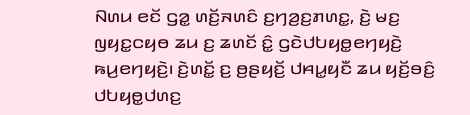ꤡꤛꤣ ꤕꤢꤩ ꤞꤤ꤭ ꤛꤢꤩ꤬ꤏꤛꤢꤨ ꤢ꤬ꤚꤤ꤬ꤢ꤬ꤊꤛꤢ꤭, ꤢꤧ꤬ ꤗꤢ꤬ ꤜꤟꤢ꤭ꤍꤟꤥ ꤘꤣ ꤢ꤬ ꤘꤛꤢꤩ ꤢꤨ꤭ ꤞꤢꤧꤓꤝꤟꤥ꤭ꤕꤚꤟꤢꤧ꤬ ꤒꤣ꤬ꤕꤚꤟꤢꤧ꤬꤯ ꤢꤧ꤬ꤛꤢꤩ꤭ ꤢ꤬ ꤥ꤬ꤔꤟꤢꤩ꤬ ꤓꤌꤣ꤭ꤟꤢꤪ ꤘꤣ ꤟꤢꤩ꤬ꤋꤢꤨ꤬ ꤓꤝꤟꤥ꤭ꤓꤛꤢ꤬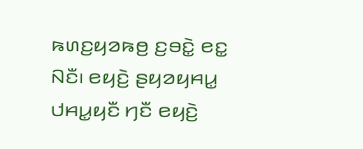ꤒꤛꤢ꤬ꤟꤤꤒꤥ꤬ ꤢ꤬ꤋꤢꤧ꤭ ꤕꤢ꤭ ꤡꤢꤪ꤯ ꤕꤟꤢꤧ꤬ ꤔꤟꤤꤟꤌꤣ꤭ ꤓꤌꤣ꤭ꤟꤢꤪ ꤚꤢꤪ ꤕꤟꤢꤧ꤬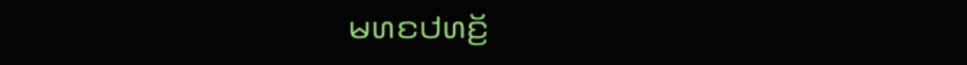ꤗꤛꤢꤓꤛꤢꤩ꤬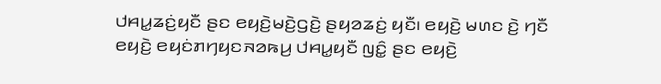ꤓꤌꤣ꤭ꤘꤢꤦ꤬ꤟꤢꤪ ꤔꤢ ꤕꤟꤢꤧ꤬ꤗꤢꤧ꤬ꤞꤢꤧ꤬ ꤔꤟꤤꤘꤢꤦ꤬ ꤟꤢꤪ꤯ ꤕꤟꤢꤧ꤬ ꤗꤛꤢ ꤢꤧ꤬ ꤚꤢꤪ ꤕꤟꤢꤧ꤬ ꤕꤟꤢꤦꤊꤚꤟꤢꤏꤤꤒꤣ꤬ ꤓꤌꤣ꤭ꤟꤢꤪ ꤜꤢꤨ꤭ ꤔꤢ ꤕꤟꤢꤧ꤬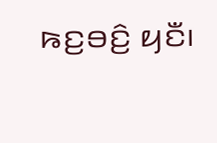ꤒꤢ꤬ꤋꤢꤨ꤬ ꤟꤢꤪ꤯